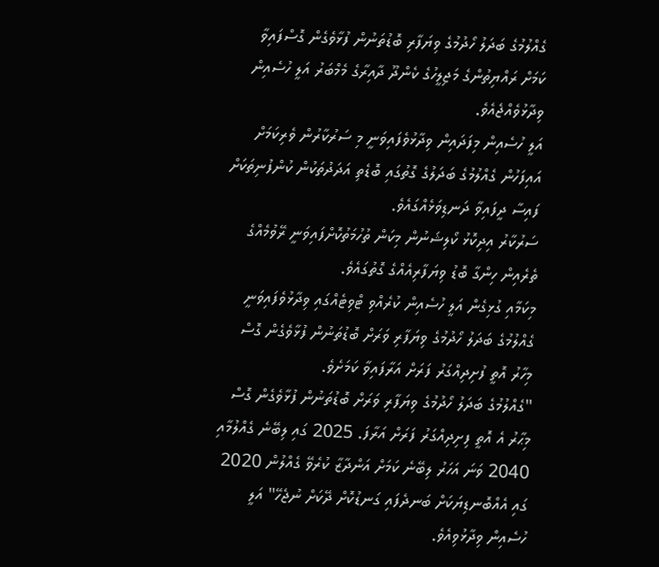ގެއްލުމުގެ ބަދަލު ހޯދުމުގެ ވިޔަފާރި ބޮޑުތަނުން ފުޅާވެގެން ގޮސްފައިވާ ކަމަށް ރައްޔިތުންގެ މަޖިލީހުގެ ކެންދޫ ދާއިރާގެ މެމްބަރު އަލީ ހުސެއިން ވިދާޅުވެއްޖެއެވެ.
އަލީ ހުސެއިން މިފަދައިން ވިދާޅުވެފައިވަނީ މި ސަރުކާރުން ވެރިކަމަށް އައިފަހުން ގެއްލުމުގެ ބަދަލުގެ ގޮތުގައި ބޮޑެތި އަދަދުތަކުން ކުންފުނިތަކަށް ފައިސާ ދީފައިވާ ދަނޑިވަޅެއްގައެވެ.
ސަރުކާރު އިދިކޮޅު ކޯލިޝަނުން މިކަން ތުހުމަތުކޮށްފައިވަނީ ރޭވުމެއްގެ ތެރެއިން ހިންގާ ބޮޑު ވިޔަފާރިއެއްގެ ގޮތުގައެވެ.
މިކަމާއި ގުޅިގެން އަލީ ހުސެއިން ކުރެއްވި ޓްވިޓެއްގައި ވިދާޅުވެފައިވަނީ ގެއްލުމުގެ ބަދަލު ހޯދުމުގެ ވިޔަފާރި ވަރަށް ބޮޑުތަނުން ފުޅާވެގެން ގޮސް މިހާރު އޮތީ ފުށިދިއްގަރު ފަރަށް އަރާފައިވާ ކަމަށެވެ.
"ގެއްލުމުގެ ބަދަލު ހޯދުމުގެ ވިޔަފާރި ވަރަށް ބޮޑުތަނުން ފުޅާވެގެން ގޮސް މިޙާރު އެ އޮތީ ފިށިދިއްގަރު ފަރަށް އަރާފަ. 2025 ގައި ލިބޭނެ ގެއްލުމާއި 2040 ވަނަ އަހަރު ލިބޭނެ ކަމަށް އަންދާޒާ ކުރެވޭ ގެއްލުން 2020 ގައި އެއްބޮނޑިޔަކަށް ބަނދެފައި ގަނޑުކޮށް ދޭކަށް ނުޖެހޭ" އަލީ ހުސެއިން ވިދާޅުވިއެވެ.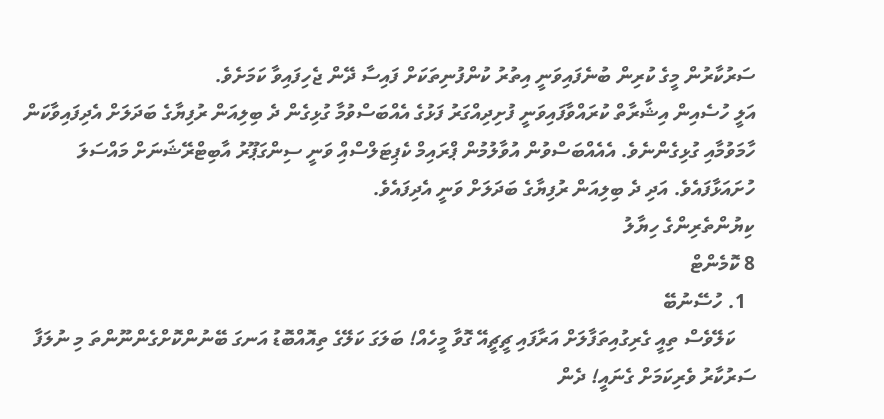ސަރުކާރުން މީގެ ކުރިން ބުނެފައިވަނީ އިތުރު ކުންފުނިތަކަށް ފައިސާ ދޭން ޖެހިފައިވާ ކަމަށެވެ.
އަލީ ހުސެއިން އިޝާރާތް ކުރައްވާފައިވަނީ ފުށިދިއްގަރު ފަޅުގެ އެއްބަސްވުމާ ގުޅިގެން ދެ ބިލިއަން ރުފިޔާގެ ބަދަލަށް އެދިފައިވާކަން ހާމަވުމާއި ގުޅިގެންނެވެ. އެއެއްބަސްވުން އުވާލުމުން ޕްރައިމް ކެޕިޓަލްސްއިް ވަނީ ސިންގަޕޫރު އާބިޓްރޭޝަނަށް މައްސަލަ ހުށައަޅާފައެވެ. އަދި ދެ ބިލިއަން ރުފިޔާގެ ބަދަލަށް ވަނީ އެދިފައެވެ.
ކިޔުންތެރިންގެ ހިޔާލު
8 ކޮމެންޓް
  1. ހުސޭނުބޭ
    ކަލޭވެސް ތިއީ ގެރިގުއިތަފާލަށް އަރާފައި ޗީޗީއޭ ގޮވާ މީހެއް! ބަލަގަ ކަލޭގެ ތިއޮއްބޮޑު އަނގަ ބޭނުންކޮށްގެންނޫންތަ މި ނުލަފާ ސަރުކާރު ވެރިކަމަށް ގެނައީ! ދެން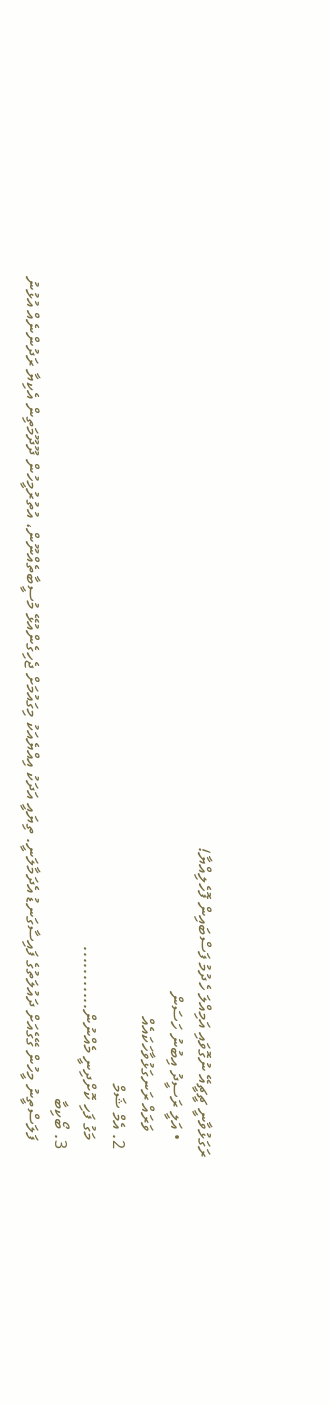ރަގަޅުވާނީ ޗީޗީއޭ ނުގޮވައި އަމިއްލަ ހެދުމު ފަސްބައިން ފޮހެލިއްޔާ!
    • އަލީ ރަސީދު އިބުނު ހަސަން
      ވަރައް ރަނގަޅުވާހަކައެއް
  2. އެމް ޝަމް
    މަގު ފަހި ކޮށްދިނީ މެއްނުން...........
  3. ބޯކިބާ
    ފަލަސްތީނު މީހުން ގޭގެއަށް ދައުލަތުގެ ފައިސާގަނޑު އެދަމާލަނީ. ތިޔައީ އަދަކު އިއްޔެއަކު މިގައުމަށް ޖެހިގެންއުޅޭ މުސީބާތެއްނޫން، އުތުރުމީހުން ދޫދޫމަތިން އެކިޔާ ރަދުންނެއް އުޅުނު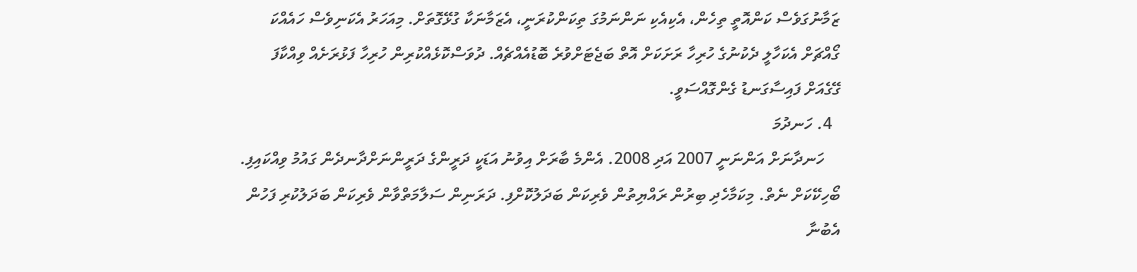ޒަމާނުގަވެސް ކަންއޮތީ ތިހެން، އެކިއެކި ނަންނަމުގަ ތިކަންކުރަނީ، އެޒަމާނަކާ ގުޅޭގޮތަށް. މިއަހަރު އެކަނިވެސް ހައެއްކަ ގޯއްޗަށް އެކަހާލީ ދެކުނުގެ ހުރިހާ ރަށަކަށް އޮތް ބަޖެޓަށްވުރެ ބޮޑުއެއްޗެއް. ދުވަސްކޮޅެއްކުރިން ހުރިހާ ފަޅުރަށެއް ވިއްކާފަ ގޭގެއަށް ފައިސާގަނޑު ގެންގޮއްސަވީ.
  4. ހަނދުމަ
    ހަނދާނަށް އަންނަނީ 2007 އަދި 2008. އެންމެ ބާރަށް އިވުނު އަޑަކީ ދަރީންގެ ދަރީންނަށްދާނދެން ގައުމު ވިއްކައިފި. ބޯހިކޭކަށް ނެތް. މިކަމާހެދި ބިރުން ރައްޔިތުން ވެރިކަން ބަދަލުކޮށްފި. ދަރަނިން ސަލާމަތްވާން ވެރިކަން ބަދަލުކުރި ފަހުން އެބުނާ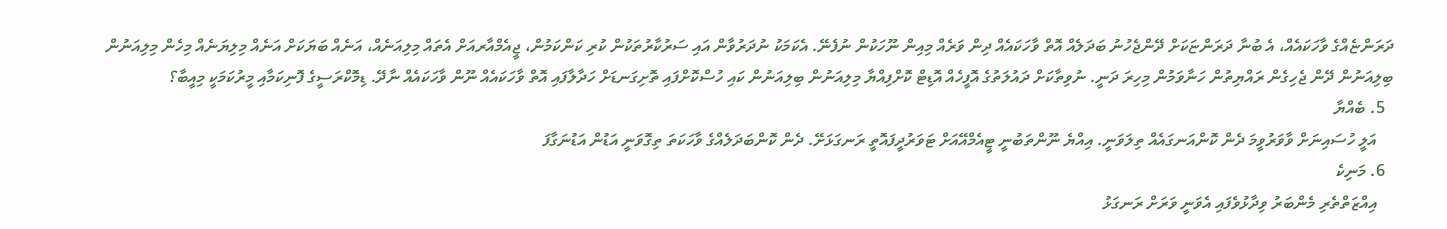ދަރަންޏެއްގެ ވާހަކައެއް، އެ ބުނާ ދަރަންޏަކަށް ދޭންޖެހުނު ބަދަލެއް އޮތް ވާހަކައެއް ދިން ވަރެއް މިއިން ނޫހަކުން ނުފެނޭ. އެކަމަކު ނުދަރުވާން އައި ސަރުކާރުތަކުން ކުރި ކަންކަމުން، ޖީއެމްއާރއަށް އެތައް މިލިއަނެއް، އަނެއް ބަޔަކަށް އަނެއް މިލިޔަނެއް މިހެން މިލިއަނުން ބިލިއަނުން ދޭން ޖެހިގެން ރައްޔިތުން ހަނާވަމުން މިހިރަ ދަނީ. ނުވިތާކަށް ދައުލަތުގެ އޮފީހެއް އޮޑިޓް ކޮށްފިއްޔާ މިލިއަނުން ބިލިއަނުން ކައި ހުސްކޮށްފައި ތޮށިގަނޑަށް ހަދާލާފައި އޮތް ވާހަކައެއް ނޫން ވާހަކައެއް ނާދޭ. ޑިމޮކްރަސީގެ ފޮނިކަމާއި މީރުކަމަކީ މިއީބާ؟
  5. ބެއްޔާ
    އަލީ ހުސައިނަށް ވާވަރުވީމަ ދެން ކޮންއަނގައެއް ތިލަވަނީ. އިއްޔެ ނޫންތަބުނީ ޓީއެމްއޭއަށް ޓަވަރުދީފައޮތީ ރަނގަޅަށޭ. ދެން ކޮންބަދަލެއްގެ ވާހަކަތަ ތިގޮވަނީ އަޑުން އަޑުނަގާފަ
  6. މަނިކެ
    އިއްޒަތްތެރި މެންބަރު ވިދާޅުވެފައި އެވަނީ ވަރަށް ރަނގަޅު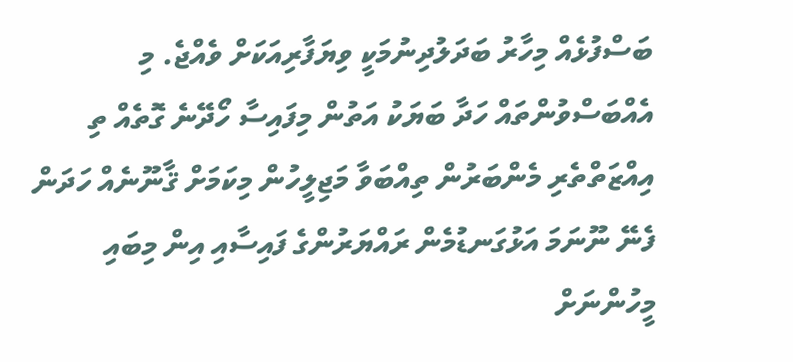ބަސްފުޅެއް މިހާރު ބަދަލުދިނުމަކީ ވިޔަފާރިއަކަށް ވެއްޖެ. މި އެއްބަސްވުންތައް ހަދާ ބަޔަކު އަތުން މިފައިސާ ހޯދޭނެ ގޮތެއް ތި އިއްޒަތްތެރި މެންބަރުން ތިއްބަވާ މަޖިލީހުން މިކަމަށް ޤާނޫނެއް ހަދަން ފެނޭ ނޫނަމަ އަޅުގަނޑުމެން ރައްޔަރުންގެ ފައިސާއި އިން މިބައި މީހުންނަށް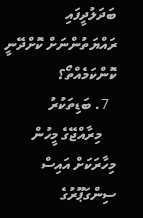ބަދަލުދީފައި ރައްޔަތުންނަށް ކޮށްދޭނީ ކޮންކަމެއްތޯ؟
  7. ބަޑިތަކުރު
    މިރާއްޖޭގެ މީހުން މިހާރަކަށް އައިސް ސިންގަޕޫރުގެ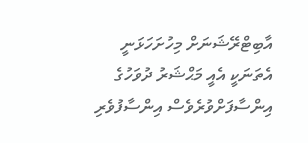އާބިޓްރޭޝަނަށް މިހުށަހަޅަނީ އެތަނަކީ އެއީ މަޙްޝަރު ދުވަހުގެ އިންސާފަށްވުރެވެސް އިންސާފުވެރި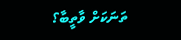ތަނަކަށް ވާތީބާ؟